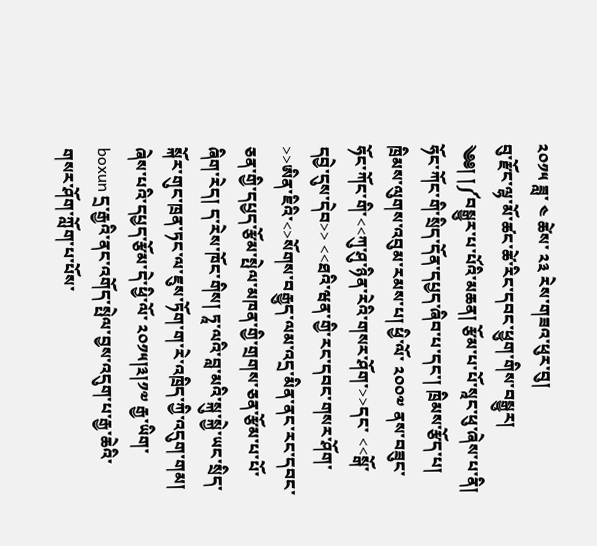༢༠༡༥ ཟླ་ ༤ ཚེས་ ༢༣ རེས་གཟའ་ཕུར་བུ།
བུ་རྫོང་ལྷ་མོ་ཚང་ཚེ་རིང་དབང་ཕྱུག་གིས་བསྒྱུར།
༄༅། །༼བསྒྱུར་པ་པོའི་མཆན། རྩོམ་པ་པོ་སཱང་ཕུ་ཞེས་པ་ནི། ཧོང་ཀོང་གི་སྲིད་དོན་དཔྱད་ཞིབ་པ་དང་། ཁྲིམས་རྩོད་པ། ཁྲིམས་ལུགས་འབུམ་རམས་པ། ཕྱི་ལོ་ ༢༠༠༧ ནས་བཟུང་ཧོང་ཀོང་གི་<<ཀུ་ཤུ་ཉིན་རེའི་གསར་ཤོག་>>དང་ <<སྒོ་དབྱེ་དུས་དེབ>> <<ཐའི་ཝན་གྱི་རང་དབང་གསར་ཤོག་ >>ཨིན་ཇིའི་<>སོགས་བརྒྱུད་ལམ་འདྲ་མིན་ནང་རང་དབང་ཅན་གྱི་དཔྱད་རྩོམ་སྤེལ་མཁན་གྱི་གྲགས་ཅན་རྩོམ་པ་པོ་ཞིག་རེད། ད་རེས་ཁོང་གིས། ཏཱ་ལའི་བླ་མའི་སྐུ་སྐྱེ་ཡང་སྲིད་སྐོར་གུང་ཁྲན་ཏང་ལ་ཇུས་ཏོག་ག་རེ་འཁྲིད་ཀྱི་འདུག་གམ། ཞེས་པའི་དཔྱད་རྩོམ་དེ་ཕྱི་ལོ་ ༢༠༡༥།༣།༡༧ རྒྱ་ཡིག་ boxun དྲ་རྒྱའི་ནང་འགོད་སྤེལ་བྱས་འདུག་པ་རྒྱ་ཆེའི་གསར་ཤོག་ཀློག་པ་པོས་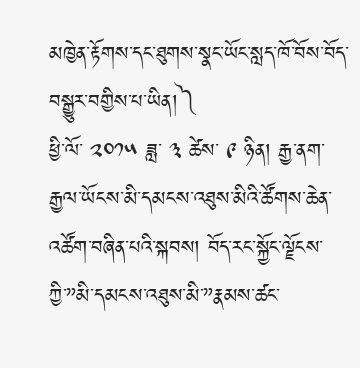མཁྱེན་རྟོགས་དང་ཐུགས་སྣང་ཡོང་སླད་ཁོ་བོས་བོད་བསྒྱུར་བགྱིས་པ་ཡིན།༽
ཕྱི་ལོ་ ༢༠༡༥ ཟླ་ ༣ ཚེས་ ༩ ཉིན། རྒྱ་ནག་རྒྱལ་ཡོངས་མི་དམངས་འཐུས་མིའི་ཚོགས་ཆེན་འཚོག་བཞིན་པའི་སྐབས། བོད་རང་སྐྱོང་ལྗོངས་ཀྱི་”མི་དམངས་འཐུས་མི་”རྣམས་ཚང་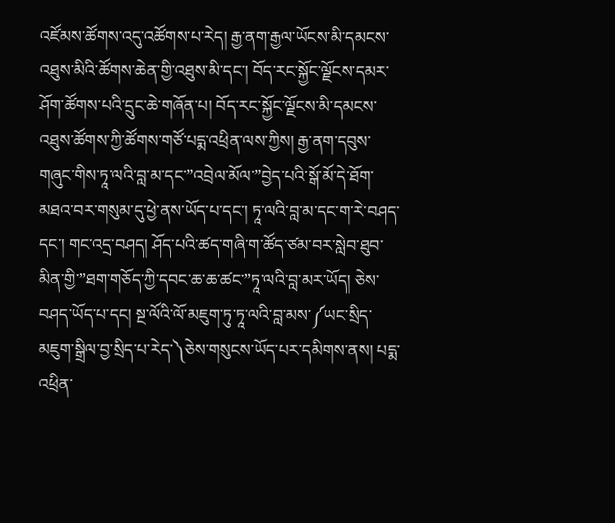འཛོམས་ཚོགས་འདུ་འཚོགས་པ་རེད། རྒྱ་ནག་རྒྱལ་ཡོངས་མི་དམངས་འཐུས་མིའི་ཚོགས་ཆེན་གྱི་འཐུས་མི་དང་། བོད་རང་སྐྱོང་ལྗོངས་དམར་ཤོག་ཚོགས་པའི་དྲུང་ཆེ་གཞོན་པ། བོད་རང་སྐྱོང་ལྗོངས་མི་དམངས་འཐུས་ཚོགས་ཀྱི་ཚོགས་གཙོ་པདྨ་འཕྲིན་ལས་ཀྱིས། རྒྱ་ནག་དབུས་གཞུང་གིས་ཏཱ་ལའི་བླ་མ་དང་”འབྲེལ་མོལ་”བྱེད་པའི་སྒོ་མོ་དེ་ཐོག་མཐའ་བར་གསུམ་དུ་ཕྱེ་ནས་ཡོད་པ་དང་། ཏཱ་ལའི་བླ་མ་དང་ག་རེ་བཤད་དང་། གང་འདྲ་བཤད། ཤོད་པའི་ཚད་གཞི་ག་ཚོད་ཙམ་བར་སླེབ་ཐུབ་མིན་གྱི་”ཐག་གཅོད་ཀྱི་དབང་ཆ་ཆ་ཚང་”ཏཱ་ལའི་བླ་མར་ཡོད། ཅེས་བཤད་ཡོད་པ་དང། སྔ་ལོའི་ལོ་མཇུག་ཏུ་ཏཱ་ལའི་བླ་མས་༼ཡང་སྲིད་མཇུག་སྒྲིལ་བྱ་སྲིད་པ་རེད་༽ཅེས་གསུངས་ཡོད་པར་དམིགས་ནས། པདྨ་འཕྲིན་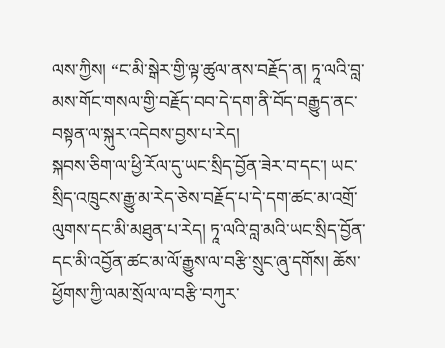ལས་ཀྱིས། “ང་མི་སྒེར་གྱི་ལྟ་ཚུལ་ནས་བརྗོད་ན། ཏཱ་ལའི་བླ་མས་གོང་གསལ་གྱི་བརྗོད་བབ་དེ་དག་ནི་བོད་བརྒྱུད་ནང་བསྟན་ལ་སྐུར་འདེབས་བྱས་པ་རེད།
སྐབས་ཅིག་ལ་ཕྱི་རོལ་དུ་ཡང་སྲིད་བྱོན་ཟེར་བ་དང་། ཡང་སྲིད་འཁྲུངས་རྒྱུ་མ་རེད་ཅེས་བརྗོད་པ་དེ་དག་ཚང་མ་འགྲོ་ལུགས་དང་མི་མཐུན་པ་རེད། ཏཱ་ལའི་བླ་མའི་ཡང་སྲིད་བྱོན་དང་མི་འབྱོན་ཚང་མ་ལོ་རྒྱུས་ལ་བརྩི་སྲུང་ཞུ་དགོས། ཆོས་ཕྱོགས་ཀྱི་ལམ་སྲོལ་ལ་བརྩི་བཀུར་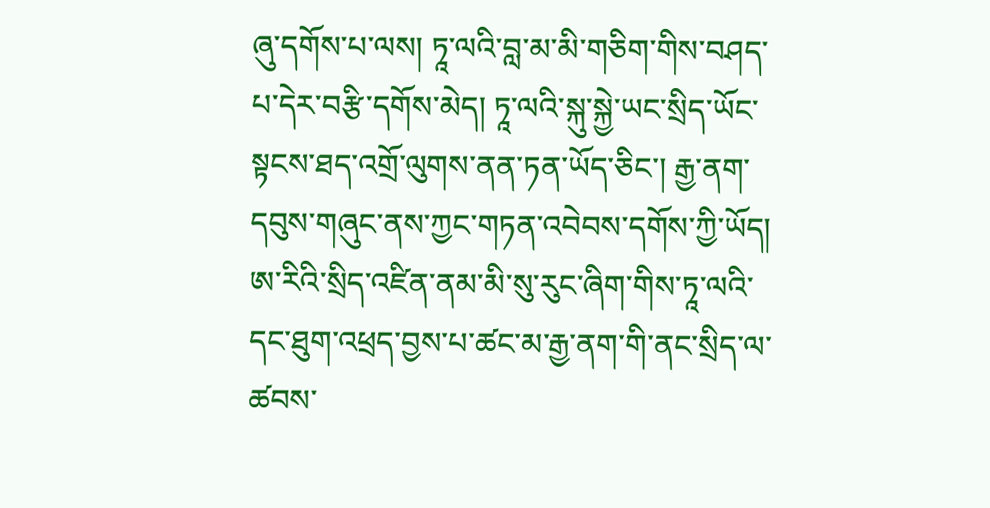ཞུ་དགོས་པ་ལས། ཏཱ་ལའི་བླ་མ་མི་གཅིག་གིས་བཤད་པ་དེར་བརྩི་དགོས་མེད། ཏཱ་ལའི་སྐུ་སྐྱེ་ཡང་སྲིད་ཡོང་སྟངས་ཐད་འགྲོ་ལུགས་ནན་ཏན་ཡོད་ཅིང་། རྒྱ་ནག་དབུས་གཞུང་ནས་ཀྱང་གཏན་འབེབས་དགོས་ཀྱི་ཡོད། ཨ་རིའི་སྲིད་འཛིན་ནམ་མི་སུ་རུང་ཞིག་གིས་ཏཱ་ལའི་དང་ཐུག་འཕྲད་བྱས་པ་ཚང་མ་རྒྱ་ནག་གི་ནང་སྲིད་ལ་ཚབས་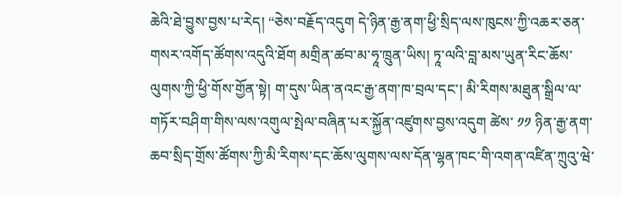ཆེའི་ཐེ་བྱུས་བྱས་པ་རེད། “ཅེས་བརྗོད་འདུག དེ་ཉིན་རྒྱ་ནག་ཕྱི་སྲིད་ལས་ཁུངས་ཀྱི་འཆར་ཅན་གསར་འགོད་ཚོགས་འདུའི་ཐོག མགྲིན་ཚབ་མ་ཧཱ་ཁྲུན་ཡིས། ཏཱ་ལའི་བླ་མས་ཡུན་རིང་ཆོས་ལུགས་ཀྱི་ཕྱི་གོས་གྱོན་སྟེ། ག་དུས་ཡིན་ནའང་རྒྱ་ནག་ཁ་བྲལ་དང་། མི་རིགས་མཐུན་སྒྲིལ་ལ་གཏོར་བཤིག་གིས་ལས་འགུལ་སྤེལ་བཞིན་པར་སྐྱོན་འཛུགས་བྱས་འདུག ཚེས་ ༡༡ ཉིན་རྒྱ་ནག་ཆབ་སྲིད་གྲོས་ཚོགས་ཀྱི་མི་རིགས་དང་ཆོས་ལུགས་ལས་དོན་ལྷན་ཁང་གི་འགན་འཛིན་ཀྲུའུ་ཝེ་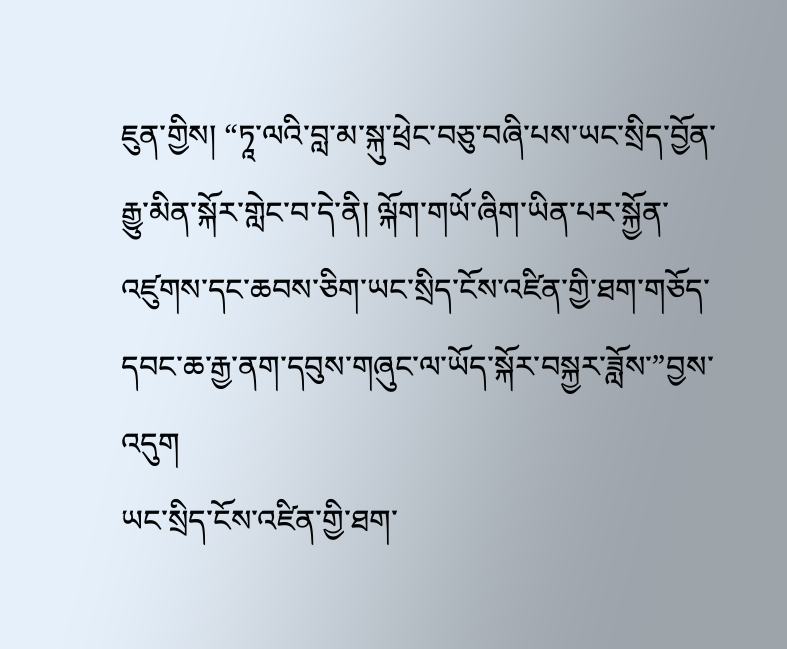ཇུན་གྱིས། “ཏཱ་ལའི་བླ་མ་སྐུ་ཕྲེང་བཅུ་བཞི་པས་ཡང་སྲིད་བྱོན་རྒྱུ་མིན་སྐོར་གླེང་བ་དེ་ནི། ལྐོག་གཡོ་ཞིག་ཡིན་པར་སྐྱོན་འཛུགས་དང་ཆབས་ཅིག་ཡང་སྲིད་ངོས་འཛིན་གྱི་ཐག་གཅོད་དབང་ཆ་རྒྱ་ནག་དབུས་གཞུང་ལ་ཡོད་སྐོར་བསྐྱར་ཟློས་”བྱས་འདུག
ཡང་སྲིད་ངོས་འཛིན་གྱི་ཐག་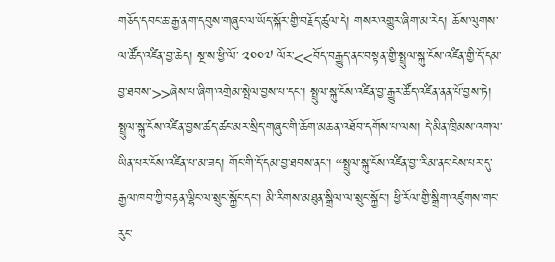གཅོད་དབང་ཆ་རྒྱ་ནག་དབུས་གཞུང་ལ་ཡོད་སྐོར་གྱི་བརྗོད་ཚུལ་དེ། གསར་འགྱུར་ཞིག་མ་རེད། ཆོས་ལུགས་ལ་ཚོད་འཛིན་བྱ་ཆེད། སྔ་ས་ཕྱི་ལོ་ ༢༠༠༧ ལོར་<<བོད་བརྒྱུད་ནང་བསྟན་གྱི་སྤྲུལ་སྐུ་ངོས་འཛིན་གྱི་དོ་དམ་བྱ་ཐབས་>>ཞེས་པ་ཞིག་འགྲེམ་སྤེལ་བྱས་པ་དང་། སྤྲུལ་སྐུ་ངོས་འཛིན་བྱ་རྒྱུར་ཚོད་འཛིན་ནན་པོ་བྱས་ཏེ། སྤྲུལ་སྐུ་ངོས་འཛིན་བྱས་ཚད་ཚང་མར་སྲིད་གཞུང་གི་ཆོག་མཆན་འཐོབ་དགོས་པ་ལས། དེ་མིན་ཁྲིམས་འགལ་ཡིན་པར་ངོས་འཛིན་པ་མ་ཟད། གོང་གི་དོ་དམ་བྱ་ཐབས་ནང་། “སྤྲུལ་སྐུ་ངོས་འཛིན་བྱ་་རིམ་ནང་ངེས་པར་དུ་རྒྱལ་ཁབ་ཀྱི་བརྟན་ལྷིང་ལ་སྲུང་སྐྱོང་དང་། མི་རིགས་མཐུན་སྒྲིལ་ལ་སྲུང་སྐྱོང་། ཕྱི་རོལ་གྱི་སྒྲིག་འཛུགས་གང་རུང་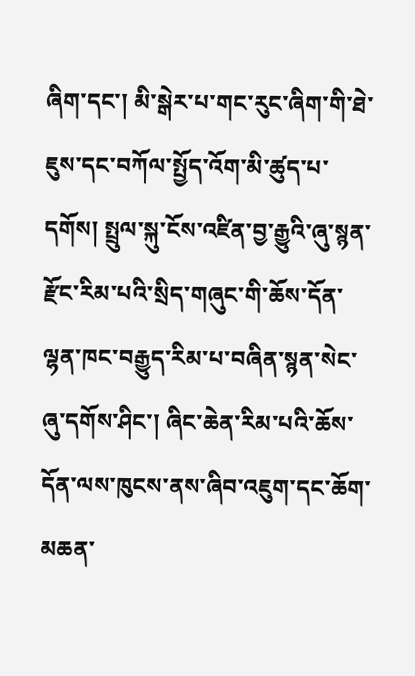ཞིག་དང་། མི་སྒེར་པ་གང་རུང་ཞིག་གི་ཐེ་ཇུས་དང་བཀོལ་སྤྱོད་འོག་མི་ཚུད་པ་དགོས། སྤྲུལ་སྐུ་ངོས་འཛིན་བྱ་རྒྱུའི་ཞུ་སྙན་རྫོང་རིམ་པའི་སྲིད་གཞུང་གི་ཆོས་དོན་ལྷན་ཁང་བརྒྱུད་རིམ་པ་བཞིན་སྙན་སེང་ཞུ་དགོས་ཤིང་། ཞིང་ཆེན་རིམ་པའི་ཆོས་དོན་ལས་ཁུངས་ནས་ཞིབ་འཇུག་དང་ཆོག་མཆན་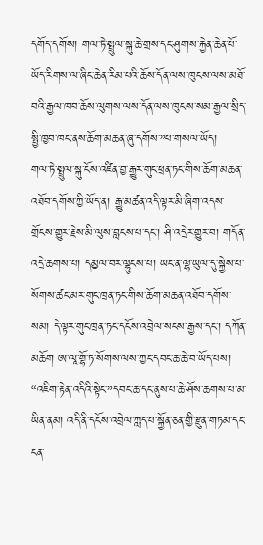དགོད་དགོས། གལ་ཏེ་སྤྲུལ་སྐུ་ཆེ་གྲས་དང་ཤུགས་རྐྱེན་ཆེན་པོ་ཡོད་རིགས་ལ་ཞིང་ཆེན་རིམ་པའི་ཆོས་དོན་ལས་ཁུངས་ལས་མཐོ་བའི་རྒྱལ་ཁབ་ཆོས་ལུགས་ལས་དོན་ལས་ཁུངས་སམ་རྒྱལ་སྲིད་སྤྱི་ཁྱབ་ཁང་ནས་ཆོག་མཆན་ཞུ་དགོས་”པ་གསལ་ཡོད།
གལ་ཏེ་སྤྲུལ་སྐུ་ངོས་འཛིན་བྱ་རྒྱུར་གུང་ཕྲན་ཏང་གིས་ཆོག་མཆན་འཐོབ་དགོས་ཀྱི་ཡོད་ན། རྒྱུ་མཚན་འདི་ལྟར་མི་ཞིག་འདས་གྲོངས་གྱུར་རྗེས་མི་ལུས་བླངས་པ་དང་། ཤི་འདྲེར་གྱུར་བ། གདོན་འདྲེ་ཆགས་པ། དམྱལ་བར་ལྷུངས་པ། ཡང་ན་ལྷ་ཡུལ་དུ་སྐྱེས་པ་སོགས་ཚང་མར་གུང་ཁྲན་ཏང་གིས་ཆོག་མཆན་འཐོབ་དགོས་སམ། དེ་ལྟར་གུང་ཁྲན་ཏང་དངོས་འབྲེལ་སངས་རྒྱས་དང་། དཀོན་མཆོག ཨ་ལཱ་གྷོ་ཏ་སོགས་ལས་ཀྱང་དབང་ཆ་ཆེ་བ་ཡོད་པས། “འཇིག་རྟེན་འདིའི་སྟེང་”དབང་ཆ་དང་ནུས་པ་ཆེ་ཤོས་ཆགས་པ་མ་ཡིན་ནམ། འདི་ནི་དངོས་འབྲེལ་ཀླད་པ་སྐྱོན་ཅན་གྱི་རྫུན་གཏམ་དང་ངན་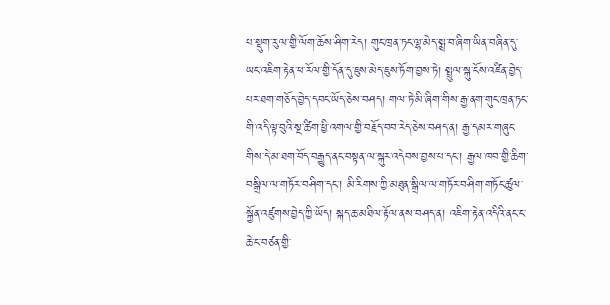པ་སྡུག་རུལ་གྱི་ལོག་ཆོས་ཤིག་རེད། གུང་ཁྲན་ཏང་ལྷ་མེད་སྨྲ་བ་ཞིག་ཡིན་བཞིན་དུ་ཡང་འཇིག་རྟེན་ཕ་རོལ་གྱི་དོན་དུ་ཇུས་མེད་ཇུས་ཏོག་བྱས་ཏེ། སྤྲུལ་སྐུ་ངོས་འཛིན་བྱེད་པར་ཐག་གཅོད་བྱེད་དབང་ཡོད་ཅེས་བཤད། གལ་ཏེ་མི་ཞིག་གིས་རྒྱ་ནག་གུང་ཁྲན་ཏང་གི་འདི་ལྟ་བུའི་སྔ་ཚིག་ཕྱི་འགལ་གྱི་བརྗོད་བབ་རེད་ཅེས་བཤད་ན། རྒྱ་དམར་གཞུང་གིས་དེ་མ་ཐག་བོད་བརྒྱུད་ནང་བསྟན་ལ་སྐུར་འདེབས་བྱས་པ་དང་། རྒྱལ་ཁབ་གྱི་ཆིག་བསྒྲིལ་ལ་གཏོར་བཤིག་དང་། མི་རིགས་ཀྱི་མཐུན་སྒྲིལ་ལ་གཏོར་བཤིག་གཏོང་ཚུལ་སྐྱོན་འཛུགས་བྱེད་ཀྱི་ཡོད། སྐད་ཆ་མཐིལ་རྟོལ་ནས་བཤད་ན། འཇིག་རྟེན་འདིའི་ནང་ང་ཆེ་ང་བཙན་གྱི་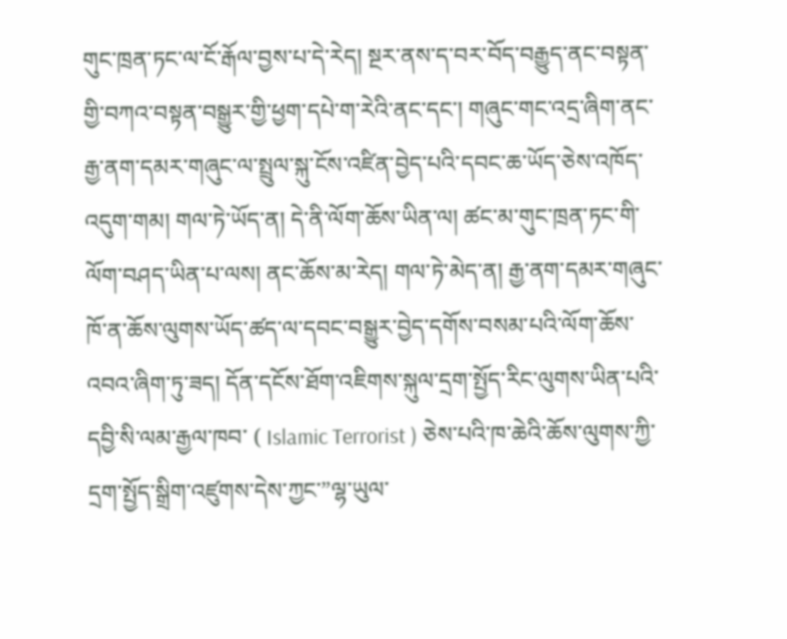གུང་ཁྲན་ཏང་ལ་ངོ་རྒོལ་བྱས་པ་དེ་རེད། སྔར་ནས་ད་བར་བོད་བརྒྱུད་ནང་བསྟན་གྱི་བཀའ་བསྟན་བསྒྱུར་གྱི་ཕྱག་དཔེ་ག་རེའི་ནང་དང་། གཞུང་གང་འདྲ་ཞིག་ནང་རྒྱ་ནག་དམར་གཞུང་ལ་སྤྲུལ་སྐུ་ངོས་འཛིན་བྱེད་པའི་དབང་ཆ་ཡོད་ཅེས་འཁོད་འདུག་གམ། གལ་ཏེ་ཡོད་ན། དེ་ནི་ལོག་ཆོས་ཡིན་ལ། ཚང་མ་གུང་ཁྲན་ཏང་གི་ལོག་བཤད་ཡིན་པ་ལས། ནང་ཆོས་མ་རེད། གལ་ཏེ་མེད་ན། རྒྱ་ནག་དམར་གཞུང་ཁོ་ན་ཆོས་ལུགས་ཡོད་ཚད་ལ་དབང་བསྒྱུར་བྱེད་དགོས་བསམ་པའི་ལོག་ཆོས་འབའ་ཞིག་ཏུ་ཟད། དོན་དངོས་ཐོག་འཇིགས་སྐུལ་དྲག་སྤྱོད་རིང་ལུགས་ཡིན་པའི་དབྱི་སི་ལམ་རྒྱལ་ཁབ་ ( Islamic Terrorist ) ཅེས་པའི་ཁ་ཆེའི་ཆོས་ལུགས་ཀྱི་དྲག་སྤྱོད་སྒྲིག་འཛུགས་དེས་ཀྱང་”ལྷ་ཡུལ་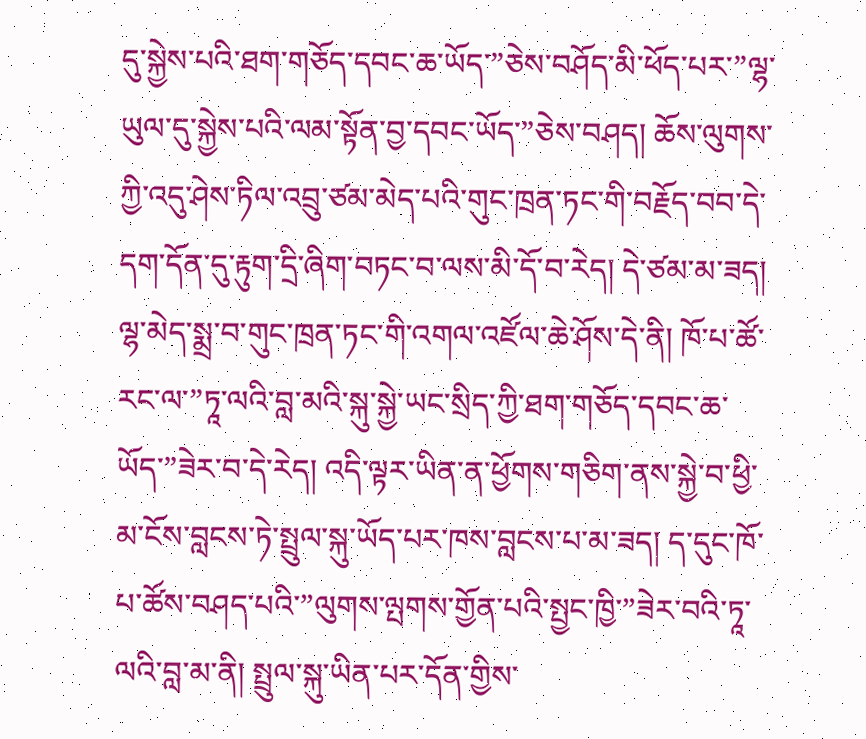དུ་སྐྱེས་པའི་ཐག་གཅོད་དབང་ཆ་ཡོད་”ཅེས་བཤོད་མི་ཕོད་པར་”ལྷ་ཡུལ་དུ་སྐྱེས་པའི་ལམ་སྟོན་བྱ་དབང་ཡོད་”ཅེས་བཤད། ཆོས་ལུགས་ཀྱི་འདུ་ཤེས་ཏིལ་འབྲུ་ཙམ་མེད་པའི་གུང་ཁྲན་ཏང་གི་བརྗོད་བབ་དེ་དག་དོན་དུ་རྟུག་དྲི་ཞིག་བཏང་བ་ལས་མི་དོ་བ་རེད། དེ་ཙམ་མ་ཟད། ལྷ་མེད་སྨྲ་བ་གུང་ཁྲན་ཏང་གི་འགལ་འཛོལ་ཆེ་ཤོས་དེ་ནི། ཁོ་པ་ཚོ་རང་ལ་”ཏཱ་ལའི་བླ་མའི་སྐུ་སྐྱེ་ཡང་སྲིད་ཀྱི་ཐག་གཅོད་དབང་ཆ་ཡོད་”ཟེར་བ་དེ་རེད། འདི་ལྟར་ཡིན་ན་ཕྱོགས་གཅིག་ནས་སྐྱེ་བ་ཕྱི་མ་ངོས་བླངས་ཏེ་སྤྲུལ་སྐུ་ཡོད་པར་ཁས་བླངས་པ་མ་ཟད། ད་དུང་ཁོ་པ་ཚོས་བཤད་པའི་”ལུགས་ལྤགས་གྱོན་པའི་སྤྱང་ཁྱི་”ཟེར་བའི་ཏཱ་ལའི་བླ་མ་ནི། སྤྲུལ་སྐུ་ཡིན་པར་དོན་གྱིས་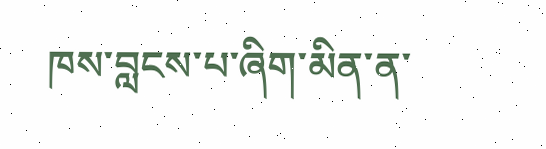ཁས་བླངས་པ་ཞིག་མིན་ན་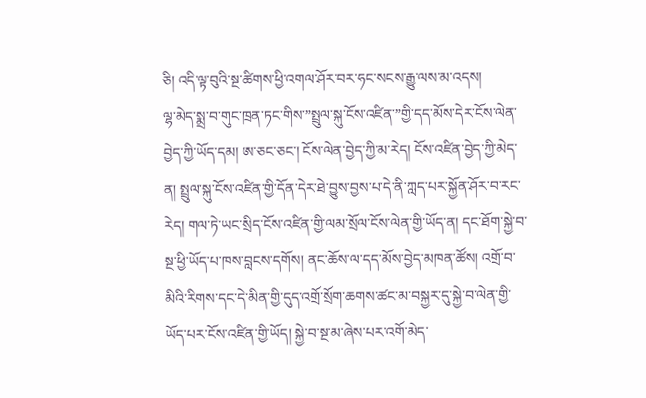ཅི། འདི་ལྟ་བུའི་སྔ་ཚིགས་ཕྱི་འགལ་ཤོར་བར་ཧང་སངས་རྒྱུ་ལས་མ་འདས།
ལྷ་མེད་སྨྲ་བ་གུང་ཁྲན་ཏང་གིས་”སྤྲུལ་སྐུ་ངོས་འཛིན་”གྱི་དད་མོས་དེར་ངོས་ལེན་བྱེད་ཀྱི་ཡོད་དམ། ཨ་ཅང་ཅང་། ངོས་ལེན་བྱེད་ཀྱི་མ་རེད། ངོས་འཛིན་བྱེད་ཀྱི་མེད་ན། སྤྲུལ་སྐུ་ངོས་འཛིན་གྱི་དོན་དེར་ཐེ་བྱུས་བྱས་པ་དེ་ནི་ཀླད་པར་སྐྱོན་ཤོར་བ་རང་རེད། གལ་ཏེ་ཡང་སྲིད་ངོས་འཛིན་གྱི་ལམ་སྲོལ་ངོས་ལེན་གྱི་ཡོད་ན། དང་ཐོག་སྐྱེ་བ་སྔ་ཕྱི་ཡོད་པ་ཁས་བླངས་དགོས། ནང་ཆོས་ལ་དད་མོས་བྱེད་མཁན་ཚོས། འགྲོ་བ་མིའི་རིགས་དང་དེ་མིན་གྱི་དུད་འགྲོ་སྲོག་ཆགས་ཚང་མ་བསྐྱར་དུ་སྐྱེ་བ་ལེན་གྱི་ཡོད་པར་ངོས་འཛིན་གྱི་ཡོད། སྐྱེ་བ་སྔ་མ་ཞེས་པར་འགོ་མེད་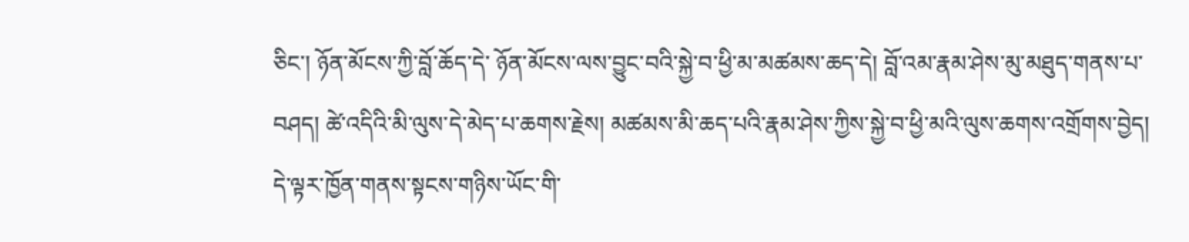ཅིང་། ཉོན་མོངས་ཀྱི་བློ་ཆོད་དེ་ ཉོན་མོངས་ལས་བྱུང་བའི་སྐྱེ་བ་ཕྱི་མ་མཚམས་ཆད་དེ། བློ་འམ་རྣམ་ཤེས་མུ་མཐུད་གནས་པ་བཤད། ཚེ་འདིའི་མི་ལུས་དེ་མེད་པ་ཆགས་རྗེས། མཚམས་མི་ཆད་པའི་རྣམ་ཤེས་ཀྱིས་སྐྱེ་བ་ཕྱི་མའི་ལུས་ཆགས་འགྲོགས་བྱེད། དེ་ལྟར་ཁྱོན་གནས་སྟངས་གཉིས་ཡོང་གི་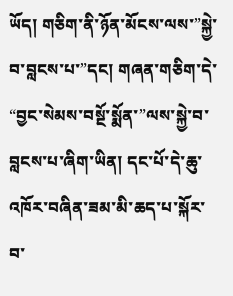ཡོད། གཅིག་ནི་ཉོན་མོངས་ལས་”སྐྱེ་བ་བླངས་པ་”དང། གཞན་གཅིག་དེ་ “བྱང་སེམས་བསྔོ་སྨོན་”ལས་སྐྱེ་བ་བླངས་པ་ཞིག་ཡིན། དང་པོ་དེ་ཆུ་འཁོར་བཞིན་ཟམ་མི་ཆད་པ་སྐོར་བ་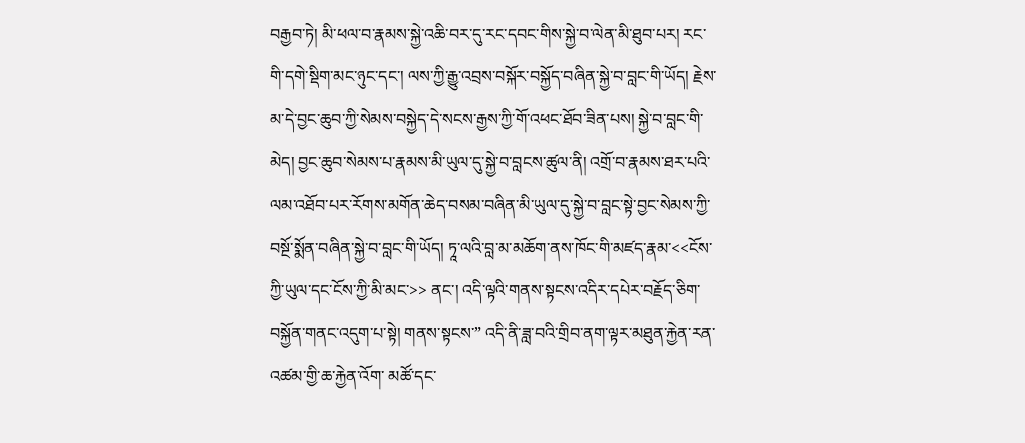བརྒྱབ་ཏེ། མི་ཕལ་བ་རྣམས་སྐྱེ་འཆི་བར་དུ་རང་དབང་གིས་སྐྱེ་བ་ལེན་མི་ཐུབ་པར། རང་གི་དགེ་སྡིག་མང་ཉུང་དང་། ལས་ཀྱི་རྒྱུ་འབྲས་བསྐོར་བསྐྱོད་བཞིན་སྐྱེ་བ་བླང་གི་ཡོད། རྗེས་མ་དེ་བྱང་ཆུབ་ཀྱི་སེམས་བསྐྱེད་དེ་སངས་རྒྱས་ཀྱི་གོ་འཕང་ཐོབ་ཟིན་པས། སྐྱེ་བ་བླང་གི་མེད། བྱང་ཆུབ་སེམས་པ་རྣམས་མི་ཡུལ་དུ་སྐྱེ་བ་བླངས་ཚུལ་ནི། འགྲོ་བ་རྣམས་ཐར་པའི་ལམ་འཐོབ་པར་རོགས་མགོན་ཆེད་བསམ་བཞིན་མི་ཡུལ་དུ་སྐྱེ་བ་བླང་སྟེ་བྱང་སེམས་ཀྱི་བསྔོ་སྨོན་བཞིན་སྐྱེ་བ་བླང་གི་ཡོད། ཏཱ་ལའི་བླ་མ་མཆོག་ནས་ཁོང་གི་མཛད་རྣམ་<<ངོས་ཀྱི་ཡུལ་དང་ངོས་ཀྱི་མི་མང་>> ནང་། འདི་ལྟའི་གནས་སྟངས་འདིར་དཔེར་བརྗོད་ཅིག་བསྐྱོན་གནང་འདུག་པ་སྟེ། གནས་སྟངས་” འདི་ནི་ཟླ་བའི་གྲིབ་ནག་ལྟར་མཐུན་རྐྱེན་རན་འཚམ་གྱི་ཆ་རྐྱེན་འོག་ མཚོ་དང་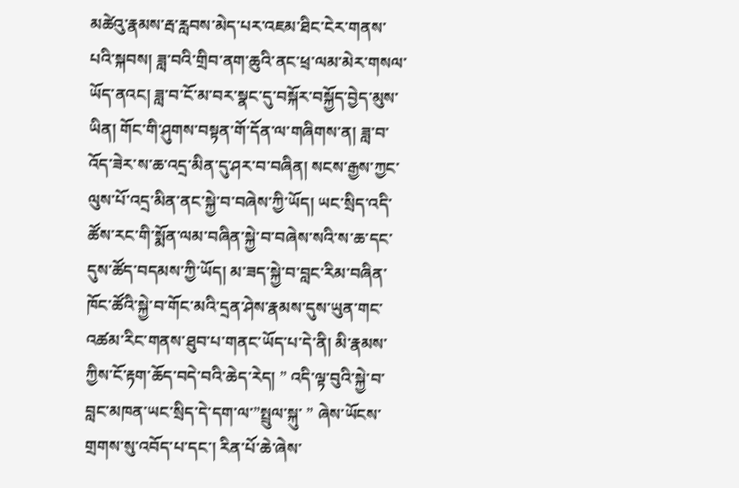མཚེའུ་རྣམས་རྦ་རླབས་མེད་པར་འཇམ་ཐིང་ངེར་གནས་པའི་སྐབས། ཟླ་བའི་གྲིབ་ནག་ཆུའི་ནང་ཕྲ་ལམ་མེར་གསལ་ཡོད་ནའང། ཟླ་བ་ངོ་མ་བར་སྣང་དུ་བསྐོར་བསྐྱོད་བྱེད་མུས་ཡིན། གོང་གི་ཤུགས་བསྟན་གོ་དོན་ལ་གཞིགས་ན། ཟླ་བ་འོད་ཟེར་ས་ཆ་འདྲ་མིན་དུ་ཤར་བ་བཞིན། སངས་རྒྱས་ཀྱང་ལུས་པོ་འདྲ་མིན་ནང་སྐྱེ་བ་བཞེས་ཀྱི་ཡོད། ཡང་སྲིད་འདི་ཚོས་རང་གི་སྨོན་ལམ་བཞིན་སྐྱེ་བ་བཞེས་སའི་ས་ཆ་དང་དུས་ཚོད་བདམས་ཀྱི་ཡོད། མ་ཟད་སྐྱེ་བ་བླང་རིམ་བཞིན་ཁོང་ཚོའི་སྐྱེ་བ་གོང་མའི་དྲན་ཤེས་རྣམས་དུས་ཡུན་གང་འཚམ་རིང་གནས་ཐུབ་པ་གནང་ཡོད་པ་དེ་ནི། མི་རྣམས་ཀྱིས་ངོ་རྟག་ཆོད་བདེ་བའི་ཆེད་རེད། ” འདི་ལྟ་བུའི་སྐྱེ་བ་བླང་མཁན་ཡང་སྲིད་དེ་དག་ལ་”སྤྲུལ་སྐུ་ ” ཞེས་ཡོངས་གྲགས་སུ་འབོད་པ་དང་། རིན་པོ་ཆེ་ཞེས་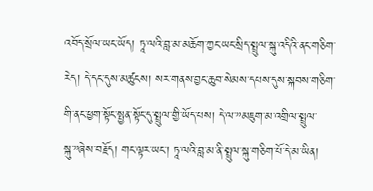འབོད་སྲོལ་ཡང་ཡོད། ཏཱ་ལའི་བླ་མ་མཆོག་ཀྱང་ཡང་སྲིད་སྤྲུལ་སྐུ་འདིའི་ནང་གཅིག་རེད། དེ་དང་དུས་མཚུངས། སར་གནས་བྱང་ཆུབ་སེམས་དཔས་དུས་སྐབས་གཅིག་གི་ནང་ཕྱག་སྟོང་སྤྱན་སྟོང་དུ་སྤྲུལ་གྱི་ཡོད་པས། དེ་ལ་”མཇུག་མ་འགྲིལ་སྤྲུལ་སྐུ་”ཞེས་བརྗོད། གང་ལྟར་ཡང་། ཏཱ་ལའི་བླ་མ་ནི་སྤྲུལ་སྐུ་གཅིག་པོ་དེ་མ་ཡིན།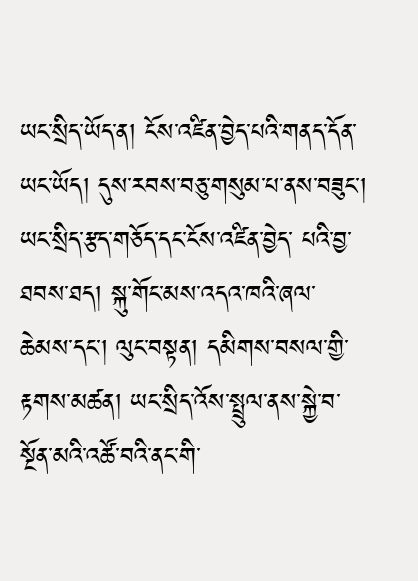ཡང་སྲིད་ཡོད་ན། ངོས་འཛིན་བྱེད་པའི་གནད་དོན་ཡང་ཡོད། དུས་རབས་བཅུ་གསུམ་པ་ནས་བཟུང་། ཡང་སྲིད་རྩད་གཅོད་དང་ངོས་འཛིན་བྱེད་ པའི་བྱ་ཐབས་ཐད། སྐུ་གོང་མས་འདའ་ཁའི་ཞལ་ཆེམས་དང་། ལུང་བསྟན། དམིགས་བསལ་གྱི་རྟགས་མཚན། ཡང་སྲིད་འོས་སྤྲུལ་ནས་སྐྱེ་བ་སྔོན་མའི་འཚོ་བའི་ནང་གི་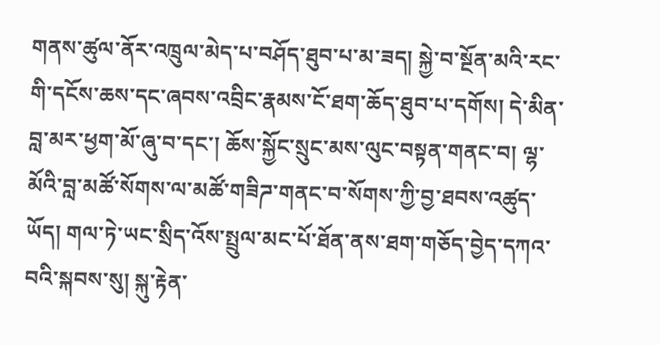གནས་ཚུལ་ནོར་འཁྲུལ་མེད་པ་བཤོད་ཐུབ་པ་མ་ཟད། སྐྱེ་བ་སྔོན་མའི་རང་གི་དངོས་ཆས་དང་ཞབས་འབྲིང་རྣམས་ངོ་ཐག་ཆོད་ཐུབ་པ་དགོས། དེ་མིན་བླ་མར་ཕྱག་མོ་ཞུ་བ་དང་། ཆོས་སྐྱོང་སྲུང་མས་ལུང་བསྟན་གནང་བ། ལྷ་མོའི་བླ་མཚོ་སོགས་ལ་མཚོ་གཟིཌ་གནང་བ་སོགས་ཀྱི་བྱ་ཐབས་འཚུད་ཡོད། གལ་ཏེ་ཡང་སྲིད་འོས་སྤྲུལ་མང་པོ་ཐོན་ནས་ཐག་གཅོད་བྱེད་དཀའ་བའི་སྐབས་སུ། སྐུ་རྟེན་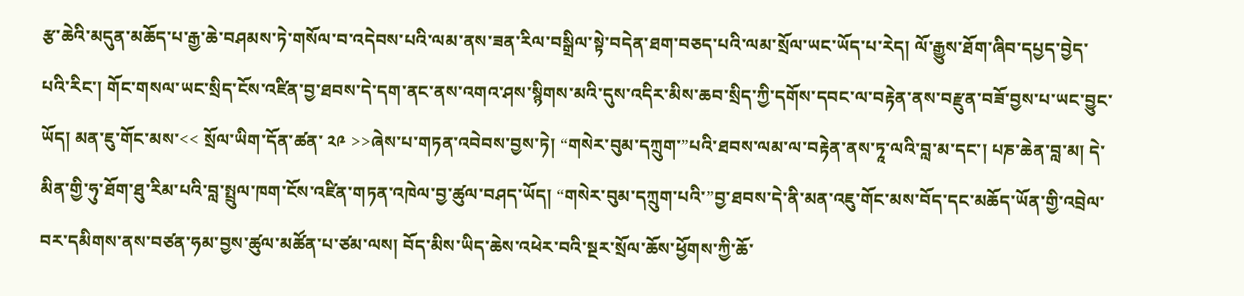རྩ་ཆེའི་མདུན་མཆོད་པ་རྒྱ་ཆེ་བཤམས་ཏེ་གསོལ་བ་འདེབས་པའི་ལམ་ནས་ཟན་རིལ་བསྒྲིལ་སྟེ་བདེན་ཐག་བཅད་པའི་ལམ་སྲོལ་ཡང་ཡོད་པ་རེད། ལོ་རྒྱུས་ཐོག་ཞིབ་དཔྱད་བྱེད་པའི་རིང་། གོང་གསལ་ཡང་སྲིད་ངོས་འཛིན་བྱ་ཐབས་དེ་དག་ནང་ནས་འགའ་ཤས་སྙིགས་མའི་དུས་འདིར་མིས་ཆབ་སྲིད་ཀྱི་དགོས་དབང་ལ་བརྟེན་ནས་བརྫུན་བཟོ་བྱས་པ་ཡང་བྱུང་ཡོད། མན་ཇུ་གོང་མས་<< སྲོལ་ཡིག་དོན་ཚན་ ༢༩ >>ཞེས་པ་གཏན་འབེབས་བྱས་ཏེ། “གསེར་བུམ་དཀྲུག་”པའི་ཐབས་ལམ་ལ་བརྟེན་ནས་ཏཱ་ལའི་བླ་མ་དང་། པཎ་ཆེན་བླ་མ། དེ་མིན་གྱི་ཧུ་ཐོག་ཐུ་རིམ་པའི་བླ་སྤྲུལ་ཁག་ངོས་འཛིན་གཏན་འཁེལ་བྱ་ཚུལ་བཤད་ཡོད། “གསེར་བུམ་དཀྲུག་པའི་”བྱ་ཐབས་དེ་ནི་མན་འཇུ་གོང་མས་བོད་དང་མཆོད་ཡོན་གྱི་འབྲེལ་བར་དམིགས་ནས་བཙན་ཧམ་བྱས་ཚུལ་མཚོན་པ་ཙམ་ལས། བོད་མིས་ཡིད་ཆེས་འཕེར་བའི་སྔར་སྲོལ་ཆོས་ཕྱོགས་ཀྱི་ཆོ་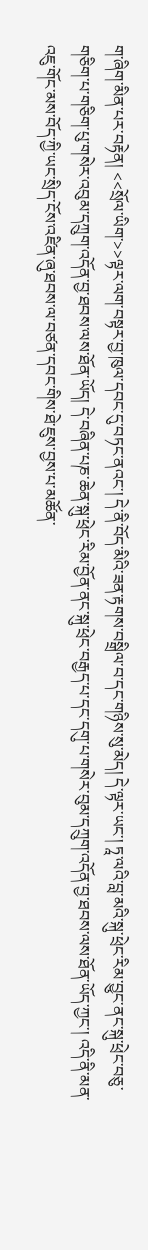ག་ཞིག་མིན་པར་བརྟེན། <<སྲོལ་ཡིག་>>ལྟར་ལག་བསྟར་བྱ་ཁུལ་དབང་དུ་བཏང་ནའང་། དེ་ནི་བོད་མིའི་ཟན་རྟགས་བསྒྲིལ་བ་དང་གཉིས་སུ་མེད། དེ་ལྟར་ཡང་། ཏཱ་ལའི་བླ་མའི་སྐུ་ཕྲེང་རིམ་བྱུང་ནང་སྐུ་ཕྲེང་བཅུ་གཅིག་པ་གཅིག་པུ་གསེར་འབུམ་དཀྲུག་འདོན་བྱ་ཐབས་ལས་ཐོན་ཡོད། དེ་བཞིན་པཎ་ཆེན་སྐུ་ཕྲེང་རིམ་བྱོན་ནང་སྐུ་ཕྲེང་བརྒྱད་པ་དང་དགུ་པ་གསེར་བུམ་དཀྲུག་འདོན་བྱ་ཐབས་ལས་ཐོན་ཡོད་ཀྱང་། འདི་ནི་མན་འཇུ་གོང་མས་བོད་ཀྱི་ཡང་སྲིད་ངོས་འཛིན་ཞུ་ཐབས་ལ་བཙན་དབང་གིས་ཐེ་ཇུས་བྱས་པ་མཚོན་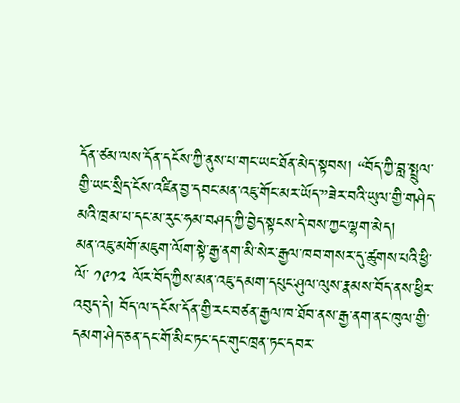དོན་ཙམ་ལས་དོན་དངོས་ཀྱི་ནུས་པ་གང་ཡང་ཐོན་མེད་སྟབས། “བོད་ཀྱི་བླ་སྤྲུལ་གྱི་ཡང་སྲིད་ངོས་འཛིན་བྱ་དབང་མན་འཇུ་གོང་མར་ཡོད་”ཟེར་བའི་ཡུལ་གྱི་གཤེད་མའི་ཁྲམ་པ་དང་མ་རུང་ཧམ་བཤད་ཀྱི་བྱེད་སྟངས་དེ་བས་ཀྱང་ལྷག་མེད།
མན་འཇུ་མགོ་མཇུག་ལོག་སྟེ་རྒྱ་ནག་མི་སེར་རྒྱལ་ཁབ་གསར་དུ་ཚུགས་པའི་ཕྱི་ལོ་ ༡༩༡༢ ལོར་བོད་ཀྱིས་མན་འཇུ་དམག་དཔུང་ཤུལ་ལུས་རྣམས་བོད་ནས་ཕྱིར་འབུད་དེ། བོད་ལ་དངོས་དོན་གྱི་རང་བཙན་རྒྱལ་ཁ་ཐོབ་ནས་རྒྱ་ནག་ནང་ཁུལ་གྱི་དམག་ཤེད་ཅན་དང་གོ་མིང་ཏང་དང་གུང་ཁྲན་ཏང་དབར་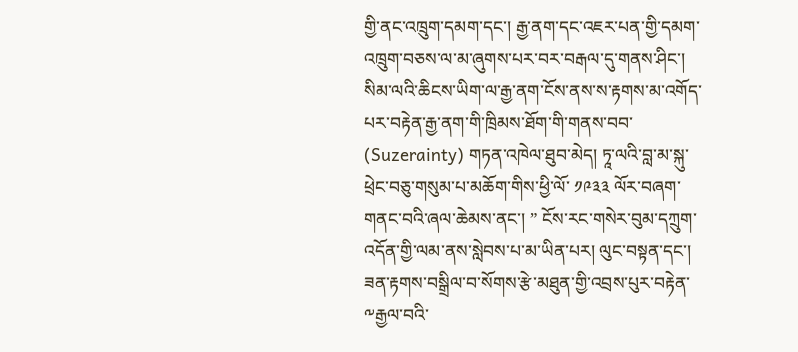གྱི་ནང་འཁྲུག་དམག་དང་། རྒྱ་ནག་དང་འཇར་པན་གྱི་དམག་འཁྲུག་བཅས་ལ་མ་ཞུགས་པར་བར་བརྒལ་དུ་གནས་ཤིང་། སིམ་ལའི་ཆིངས་ཡིག་ལ་རྒྱ་ནག་ངོས་ནས་ས་རྟགས་མ་འགོད་པར་བརྟེན་རྒྱ་ནག་གི་ཁྲིམས་ཐོག་གི་གནས་བབ་ (Suzerainty) གཏན་འཁེལ་ཐུབ་མེད། ཏཱ་ལའི་བླ་མ་སྐུ་ཕྲེང་བཅུ་གསུམ་པ་མཆོག་གིས་ཕྱི་ལོ་ ༡༩༣༣ ལོར་བཞག་གནང་བའི་ཞལ་ཆེམས་ནང་། ” ངོས་རང་གསེར་བུམ་དཀྲུག་འདོན་གྱི་ལམ་ནས་སླེབས་པ་མ་ཡིན་པར། ལུང་བསྟན་དང་། ཟན་རྟགས་བསྒྲིལ་བ་སོགས་རྩེ་མཐུན་གྱི་འབྲས་པུར་བརྟེན་༸རྒྱལ་བའི་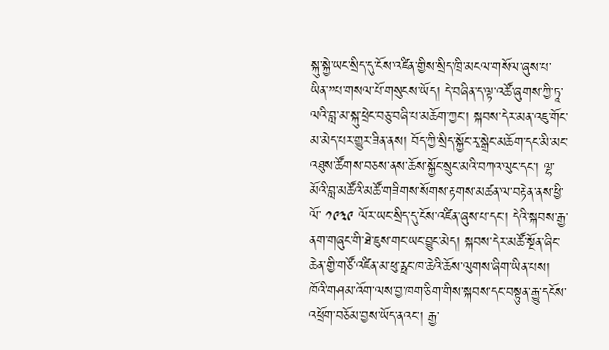སྐུ་སྐྱེ་ཡང་སྲིད་དུ་ངོས་འཛིན་གྱིས་སྲིད་ཁྲི་མངལ་གསོལ་ཞུས་པ་ཡིན་”པ་གསལ་པོ་གསུངས་ཡོད། དེ་བཞིན་ད་ལྟ་འཚོ་ཞུགས་ཀྱི་ཏཱ་ལའི་བླ་མ་སྐུ་ཕྲེང་བཅུ་བཞི་པ་མཆོག་ཀྱང་། སྐབས་དེར་མན་འཇུ་གོང་མ་མེད་པར་གྱུར་ཟིན་ནས། བོད་ཀྱི་སྲིད་སྐྱོང་རྭ་སྒྲེང་མཆོག་དང་མི་མང་འཐུས་ཚོགས་བཅས་ནས་ཆོས་སྐྱོང་སྲུང་མའི་བཀའ་ལུང་དང་། ལྷ་མོའི་བླ་མཚོའི་མཚོ་གཟིགས་སོགས་རྟགས་མཚན་ལ་བརྟེན་ནས་ཕྱི་ལོ་ ༡༩༣༩ ལོར་ཡང་སྲིད་དུ་ངོས་འཛིན་ཞུས་པ་དང་། དེའི་སྐབས་རྒྱ་ནག་གཞུང་གི་ཐེ་ཇུས་གང་ཡང་བྱུང་མེད། སྐབས་དེར་མཚོ་སྔོན་ཞིང་ཆེན་གྱི་གཙོ་འཛིན་མ་ཕུ་རྥང་ཁ་ཆེའི་ཆོས་ལུགས་ཞིག་ཡིན་པས། ཁོའི་གཤམ་འོག་ལས་བྱ་ཁག་ཅིག་གིས་སྐབས་དང་བསྟུན་རྒྱུ་དངོས་འཕྲོག་བཅོམ་བྱས་ཡོད་ནའང་། རྒྱ་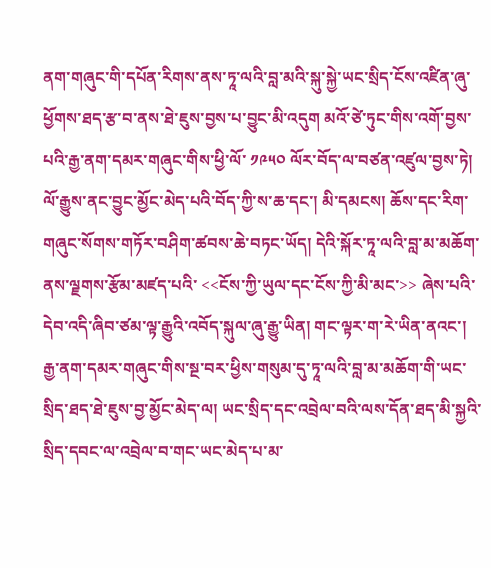ནག་གཞུང་གི་དཔོན་རིགས་ནས་ཏཱ་ལའི་བླ་མའི་སྐུ་སྐྱེ་ཡང་སྲིད་ངོས་འཛིན་ཞུ་ཕྱོགས་ཐད་རྩ་བ་ནས་ཐེ་ཇུས་བྱས་པ་བྱུང་མི་འདུག མའོ་ཙེ་ཏུང་གིས་འགོ་བྱས་པའི་རྒྱ་ནག་དམར་གཞུང་གིས་ཕྱི་ལོ་ ༡༩༥༠ ལོར་བོད་ལ་བཙན་འཛུལ་བྱས་ཏེ། ལོ་རྒྱུས་ནང་བྱུང་མྱོང་མེད་པའི་བོད་ཀྱི་ས་ཆ་དང་། མི་དམངས། ཆོས་དང་རིག་གཞུང་སོགས་གཏོར་བཤིག་ཚབས་ཆེ་བཏང་ཡོད། དེའི་སྐོར་ཏཱ་ལའི་བླ་མ་མཆོག་ནས་ལྗགས་རྩོམ་མཛད་པའི་ <<ངོས་ཀྱི་ཡུལ་དང་ངོས་ཀྱི་མི་མང་>> ཞེས་པའི་དེབ་འདི་ཞིབ་ཙམ་ལྟ་རྒྱུའི་འབོད་སྐུལ་ཞུ་རྒྱུ་ཡིན། གང་ལྟར་ག་རེ་ཡིན་ནའང་། རྒྱ་ནག་དམར་གཞུང་གིས་སྔ་བར་ཕྱིས་གསུམ་དུ་ཏཱ་ལའི་བླ་མ་མཆོག་གི་ཡང་སྲིད་ཐད་ཐེ་ཇུས་བྱ་མྱོང་མེད་ལ། ཡང་སྲིད་དང་འབྲེལ་བའི་ལས་དོན་ཐད་མི་སྐྱའི་སྲིད་དབང་ལ་འབྲེལ་བ་གང་ཡང་མེད་པ་མ་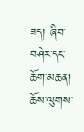ཟད། ཞིབ་བཤེར་དང་ཆོག་མཆན། ཆོས་ལུགས་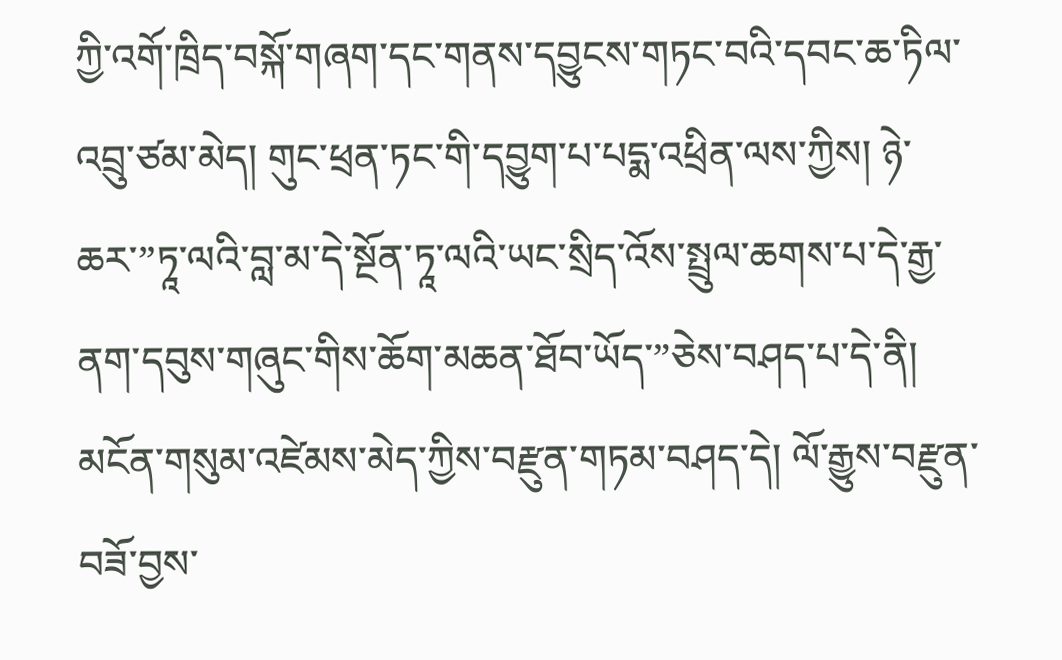ཀྱི་འགོ་ཁྲིད་བསྐོ་གཞག་དང་གནས་དབྱུངས་གཏང་བའི་དབང་ཆ་ཏིལ་འབྲུ་ཙམ་མེད། གུང་ཕྲན་ཏང་གི་དབྱུག་པ་པདྨ་འཕྲིན་ལས་ཀྱིས། ཉེ་ཆར་”ཏཱ་ལའི་བླ་མ་དེ་སྔོན་ཏཱ་ལའི་ཡང་སྲིད་འོས་སྤྲུལ་ཆགས་པ་དེ་རྒྱ་ནག་དབུས་གཞུང་གིས་ཆོག་མཆན་ཐོབ་ཡོད་”ཅེས་བཤད་པ་དེ་ནི། མངོན་གསུམ་འཛེམས་མེད་ཀྱིས་བརྫུན་གཏམ་བཤད་དེ། ལོ་རྒྱུས་བརྫུན་བཟོ་བྱས་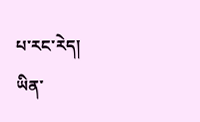པ་རང་རེད།
ཡིན་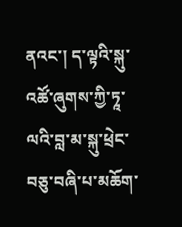ནའང་། ད་ལྟའི་སྐུ་འཚོ་ཞུགས་ཀྱི་ཏཱ་ལའི་བླ་མ་སྐུ་ཕྲེང་བཅུ་བཞི་པ་མཆོག་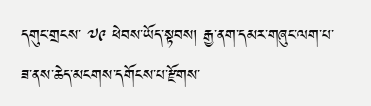དགུང་གྲངས་ ༧༩ ཕེབས་ཡོད་སྟབས། རྒྱ་ནག་དམར་གཞུང་ལག་པ་ཟ་ནས་ཆེད་མངགས་དགོངས་པ་རྫོགས་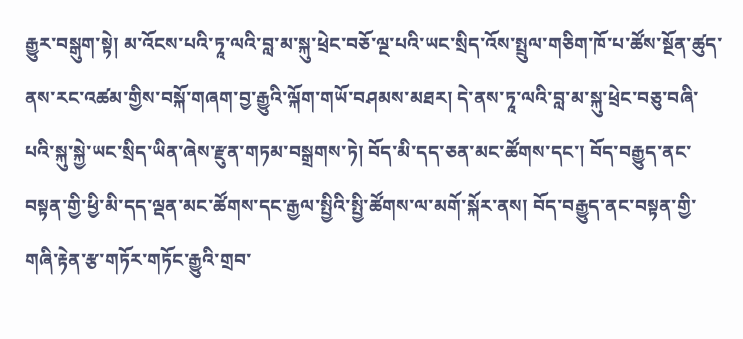རྒྱུར་བསྒུག་སྟེ། མ་འོངས་པའི་ཏཱ་ལའི་བླ་མ་སྐུ་ཕྲེང་བཅོ་ལྔ་པའི་ཡང་སྲིད་འོས་སྤྲུལ་གཅིག་ཁོ་པ་ཚོས་སྔོན་ཚུད་ནས་རང་འཚམ་གྱིས་བསྐོ་གཞག་བྱ་རྒྱུའི་ལྐོག་གཡོ་བཤམས་མཐར། དེ་ནས་ཏཱ་ལའི་བླ་མ་སྐུ་ཕྲེང་བཅུ་བཞི་པའི་སྐུ་སྐྱེ་ཡང་སྲིད་ཡིན་ཞེས་རྫུན་གཏམ་བསྒྲགས་ཏེ། བོད་མི་དད་ཅན་མང་ཚོགས་དང་། བོད་བརྒྱུད་ནང་བསྟན་གྱི་ཕྱི་མི་དད་ལྡན་མང་ཚོགས་དང་རྒྱལ་སྤྱིའི་སྤྱི་ཚོགས་ལ་མགོ་སྐོར་ནས། བོད་བརྒྱུད་ནང་བསྟན་གྱི་གཞི་རྟེན་རྩ་གཏོར་གཏོང་རྒྱུའི་གྲབ་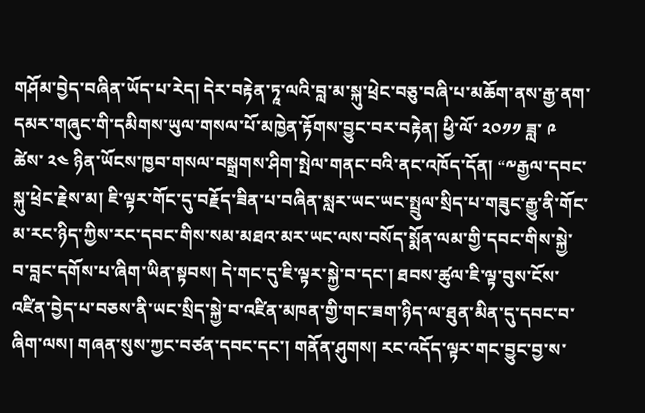གཤོམ་བྱེད་བཞིན་ཡོད་པ་རེད། དེར་བརྟེན་ཏཱ་ལའི་བླ་མ་སྐུ་ཕྲེང་བཅུ་བཞི་པ་མཆོག་ནས་རྒྱ་ནག་དམར་གཞུང་གི་དམིགས་ཡུལ་གསལ་པོ་མཁྱེན་རྟོགས་བྱུང་བར་བརྟེན། ཕྱི་ལོ་ ༢༠༡༡ ཟླ་ ༩ ཚེས་ ༢༤ ཉིན་ཡོངས་ཁྱབ་གསལ་བསྒྲགས་ཤིག་སྤེལ་གནང་བའི་ནང་འཁོད་དོན། “༸རྒྱལ་དབང་སྐུ་ཕྲེང་རྗེས་མ། ཇི་ལྟར་གོང་དུ་བརྗོད་ཟིན་པ་བཞིན་སླར་ཡང་ཡང་སྤྲུལ་སྲིད་པ་གཟུང་རྒྱུ་ནི་གོང་མ་རང་ཉིད་ཀྱིས་རང་དབང་གིས་སམ་མཐའ་མར་ཡང་ལས་བསོད་སྨོན་ལམ་གྱི་དབང་གིས་སྐྱེ་བ་བླང་དགོས་པ་ཞིག་ཡིན་སྟབས། དེ་གང་དུ་ཇི་ལྟར་སྐྱེ་བ་དང་། ཐབས་ཚུལ་ཇི་ལྟ་བུས་ངོས་འཛིན་བྱེད་པ་བཅས་ནི་ཡང་སྲིད་སྐྱེ་བ་འཛིན་མཁན་གྱི་གང་ཟག་ཉིད་ལ་ཐུན་མིན་དུ་དབང་བ་ཞིག་ལས། གཞན་སུས་ཀྱང་བཙན་དབང་དང་། གནོན་ཤུགས། རང་འདོད་ལྟར་གང་བྱུང་བྱ་ས་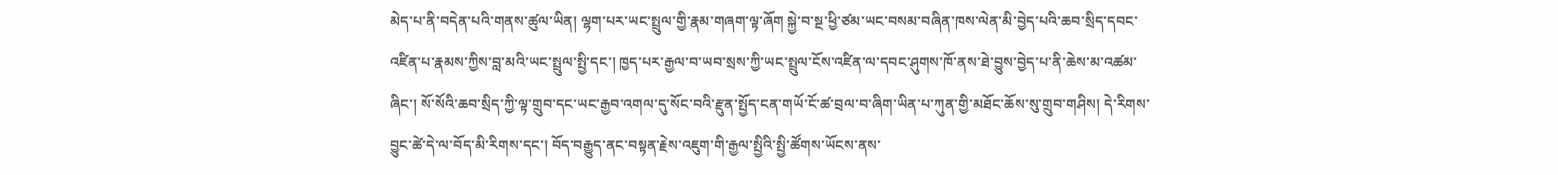མེད་པ་ནི་བདེན་པའི་གནས་ཚུལ་ཡིན། ལྷག་པར་ཡང་སྤྲུལ་གྱི་རྣམ་གཞག་ལྟ་ཞོག སྐྱེ་བ་སྔ་ཕྱི་ཙམ་ཡང་བསམ་བཞིན་ཁས་ལེན་མི་བྱེད་པའི་ཆབ་སྲིད་དབང་འཛིན་པ་རྣམས་ཀྱིས་བླ་མའི་ཡང་སྤྲུལ་སྤྱི་དང་། ཁྱད་པར་རྒྱལ་བ་ཡབ་སྲས་ཀྱི་ཡང་སྤྲུལ་ངོས་འཛིན་ལ་དབང་ཤུགས་ཁོ་ནས་ཐེ་བྱུས་བྱེད་པ་ནི་ཆེས་མ་འཚམ་ཞིང་། སོ་སོའི་ཆབ་སྲིད་ཀྱི་ལྟ་གྲུབ་དང་ཡང་རྒྱབ་འགལ་དུ་སོང་བའི་རྫུན་སྤྱོད་ངན་གཡོ་ངོ་ཚ་བྲལ་བ་ཞིག་ཡིན་པ་ཀུན་གྱི་མཐོང་ཆོས་སུ་གྲུབ་གཤིས། དེ་རིགས་བྱུང་ཚེ་དེ་ལ་བོད་མི་རིགས་དང་། བོད་བརྒྱུད་ནང་བསྟན་རྗེས་འཇུག་གི་རྒྱལ་སྤྱིའི་སྤྱི་ཚོགས་ཡོངས་ནས་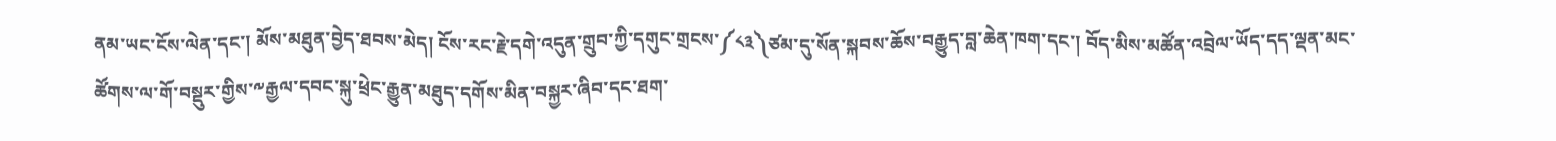ནམ་ཡང་ངོས་ལེན་དང་། མོས་མཐུན་བྱེད་ཐབས་མེད། ངོས་རང་རྗེ་དགེ་འདུན་གྲུབ་ཀྱི་དགུང་གྲངས་༼༨༣༽ཙམ་དུ་སོན་སྐབས་ཆོས་བརྒྱུད་བླ་ཆེན་ཁག་དང་། བོད་མིས་མཚོན་འབྲེལ་ཡོད་དད་ལྡན་མང་ཚོགས་ལ་གོ་བསྡུར་གྱིས་༸རྒྱལ་དབང་སྐུ་ཕྲེང་རྒྱུན་མཐུད་དགོས་མིན་བསྐྱར་ཞིབ་དང་ཐག་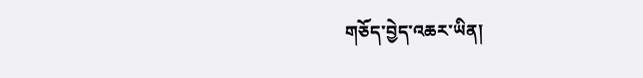གཅོད་བྱེད་འཆར་ཡིན།